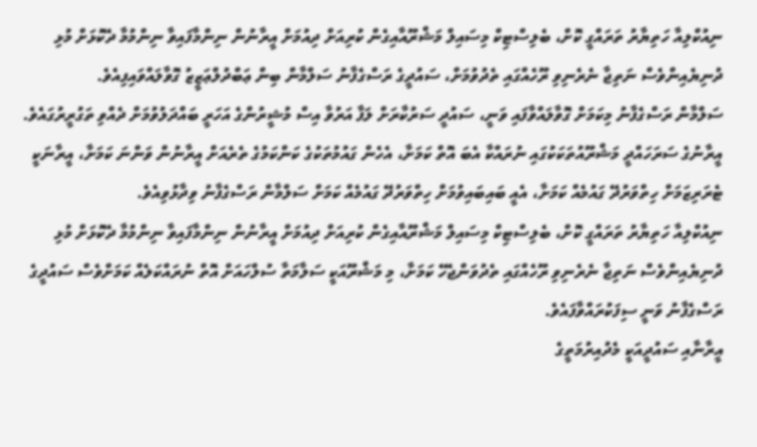ނިއުކްލިއާ ހަތިޔާރު ތަރައްގީ ކޮށް، ބެލިސްޓިކް މިސައިލް މަޝްރޫއާއިގެން ކުރިއަށް ދިއުމަށް އީރާނުން ނިންމާފައިވާ ނިންމުމާ ދެކޮޅަށް މުޅި ދުނިޔެއިންވެސް ނަތިޖާ ނެރެނިވި ރޫހެއްގައި ތެދުވުމަށް، ސައުދީގެ ރަސްގެފާނު ސަލްމާން ބިން ޢަބްދުލްޢަޒީޒު ގޮވާލައްވައިފިއެވެ.
ސަލްމާން ރަސްގެފާނު މިކަމަށް ގޮވާލައްވާފައި ވަނީ، ސައުދީ ސަރުކާރަށް ލަފާ އަރުވާ އިސް މުޝީރުންގެ އަހަރީ ބައްދަލުވުމަށް ދެއްވި ތަގުރީރުގައެވެ.
އީރާނުގެ ސަރަހައްދީ މަޝްރޫއުތަކަކުގައި ނުރައްކާ އެބަ އޮތް ކަމަށާ، އެހެން ގައުމުތަކުގެ ކަންކަމުގެ ތެރެއަށް އީރާނުން ވަންނަ ކަމަށާ، އީރާނަކީ ޓެރަރިޒަމަށް ހިތްވަރުދޭ ގައުމެއް ކަމަށާ، އެއީ ބައިބައިވުމަށް ހިތްވަރުދޭ ގައުމެއް ކަމަށް ސަލްމާން ރަސްގެފާނު ވިދާޅުވިއެވެ.
ނިއުކްލިއާ ހަތިޔާރު ތަރައްގީ ކޮށް، ބެލިސްޓިކް މިސައިލް މަޝްރޫއާއިގެން ކުރިއަށް ދިއުމަށް އީރާނުން ނިންމާފައިވާ ނިންމުމާ ދެކޮޅަށް މުޅި ދުނިޔެއިންވެސް ނަތިޖާ ނެރެނިވި ރޫހެއްގައި ތެދުވަންޖެހޭ ކަމަށާ، މި މަޝްރޫއަކީ ސަލާމަތާ ސުލްހައަށް އޮތް ނުރައްކަލެއް ކަމަށްވެސް ސައުދީގެ ރަސްގެފާނު ވަނީ ސިފަކުރައްވާފައެވެ.
އީރާނާއި ސައުދީއަކީ މެދުއިރުމަތީގެ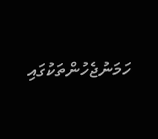ހަމަނުޖެހުންތަކުގައި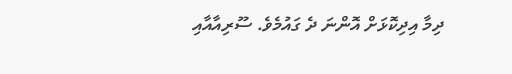ދިމާ އިދިކޮޅަށް އޮންނަ ދެ ގައުމެވެ. ސޫރިއާއާއި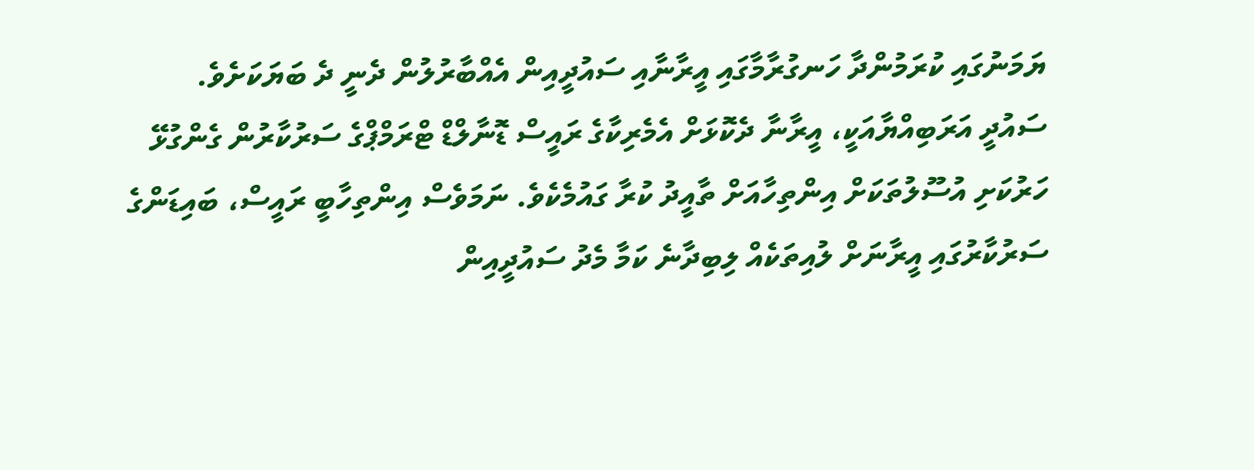ޔަމަނުގައި ކުރަމުންދާ ހަނގުރާމާގައި އީރާނާއި ސައުދީއިން އެއްބާރުލުން ދެނީ ދެ ބަޔަކަށެވެ. ސައުދީ އަރަބިއްޔާއަކީ، އީރާނާ ދެކޮޅަށް އެމެރިކާގެ ރައީސް ޑޮނާލްޑް ޓްރަމްޕްގެ ސަރުކާރުން ގެންގުޅޭ ހަރުކަށި އުސޫލުތަކަށް އިންތިހާއަށް ތާއީދު ކުރާ ގައުމެކެވެ. ނަމަވެސް އިންތިހާބީ ރައީސް، ބައިޑަންގެ ސަރުކާރުގައި އީރާނަށް ލުއިތަކެއް ލިބިދާނެ ކަމާ މެދު ސައުދީއިން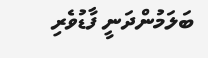ބަލަމުންދަނީ ފާޑުވެރި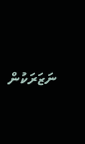ނަޒަރަކުން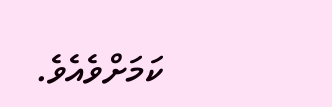ކަމަށްވެއެވެ.